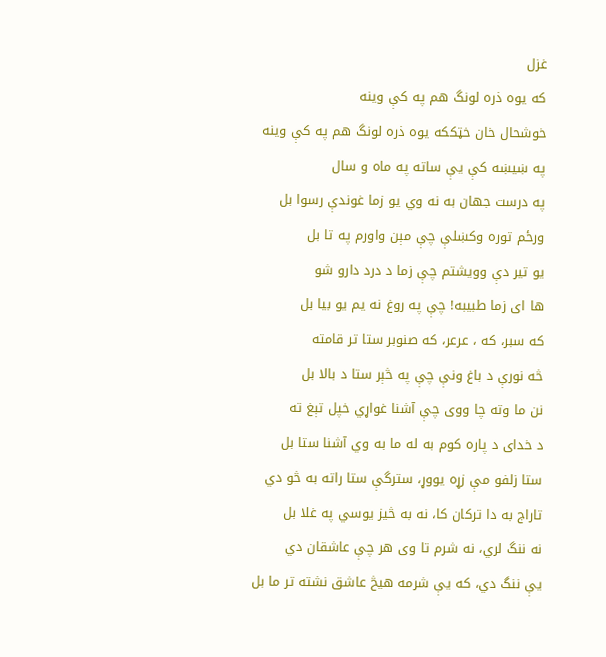غزل
که يوه ذره لونگ هم په کې وينه
خوشحال خان خټککه يوه ذره لونگ هم په کې وينه
په ښيښه کې يې ساته په ماه و سال
په درست جهان به نه وي يو زما غوندې رسوا بل
ورځم توره وکښلې چې مېن واورم په تا بل
يو تير دې وويشتم چې زما د درد دارو شو
ها ای زما طبيبه! چې په روغ نه يم يو بيا بل
که سبر، که ، عرعر، که صنوبر ستا تر قامته
څه نورې د باغ ونې چې په څېر ستا د بالا بل
نن ما وته چا ووی چې آشنا غواړي خپل تېغ ته
د خدای د پاره کوم به له ما به وي آشنا ستا بل
ستا زلفو مې زړه يووړ، سترگې ستا راته به څو دي
تاراج به دا ترکان کا، نه به څيز يوسي په غلا بل
نه ننگ لري، نه شرم تا وی هر چې عاشقان دي
يې ننگ دي، که يې شرمه هيڅ عاشق نشته تر ما بل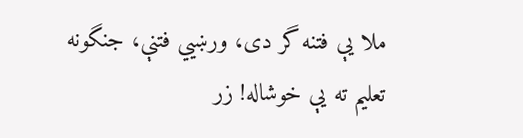ملا يې فتنه گر دی، ورښيي فتنې، جنگونه
تعليم ته يې خوشاله! زر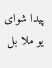پيدا شوای يو ملا بل